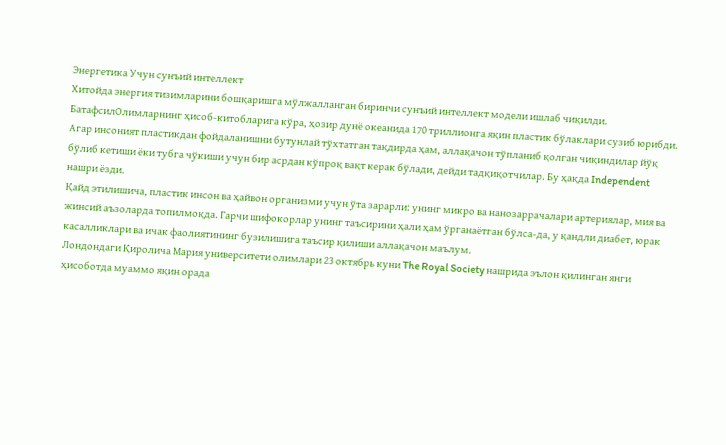Энергетика Учун сунъий интеллект
Хитойда энергия тизимларини бошқаришга мўлжалланган биринчи сунъий интеллект модели ишлаб чиқилди.
БатафсилОлимларнинг ҳисоб-китобларига кўра, ҳозир дунё океанида 170 триллионга яқин пластик бўлаклари сузиб юрибди.
Агар инсоният пластикдан фойдаланишни бутунлай тўхтатган тақдирда ҳам, аллақачон тўпланиб қолган чиқиндилар йўқ бўлиб кетиши ёки тубга чўкиши учун бир асрдан кўпроқ вақт керак бўлади, дейди тадқиқотчилар. Бу ҳақда Independent нашри ёзди.
Қайд этилишича, пластик инсон ва ҳайвон организми учун ўта зарарли: унинг микро ва нанозаррачалари артериялар, мия ва жинсий аъзоларда топилмоқда. Гарчи шифокорлар унинг таъсирини ҳали ҳам ўрганаётган бўлса-да, у қандли диабет, юрак касалликлари ва ичак фаолиятининг бузилишига таъсир қилиши аллақачон маълум.
Лондондаги Қиролича Мария университети олимлари 23 октябрь куни The Royal Society нашрида эълон қилинган янги ҳисоботда муаммо яқин орада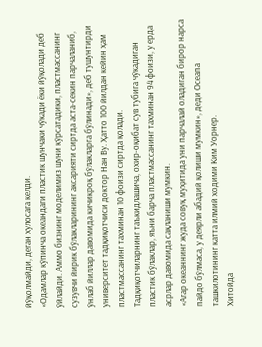йўқолмайди, деган хулосага келди.
«Одамлар кўпинча океандаги пластик шунчаки чўкади ёки йўқолади деб ўйлайди. Аммо бизнинг моделимиз шуни кўрсатадики, пластмассанинг сузувчи йирик бўлакларининг аксарияти сиртда аста-секин парчаланиб, ўнлаб йиллар давомида кичикроқ бўлакларга бўлинади», деб тушунтирди университет тадқиқотчиси доктор Нан Ву. Ҳатто 100 йилдан кейин ҳам пластмассанинг тахминан 10 фоизи сиртда қолади.
Тадқиқотчиларнинг таъкидлашича, охир-оқибат сув тубига чўкадиган пластик бўлаклар, яъни барча пластмассанинг тахминан 94 фоизи, у ерда асрлар давомида сақланиши мумкин.
«Агар океаннинг жуда совуқ муҳитида уни парчалай оладиган бирор нарса пайдо бўлмаса, у деярли абадий қолиши мумкин», деди Oceana ташкилотининг катта илмий ходими Ким Уорнер.
Хитойда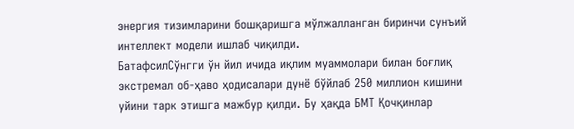энергия тизимларини бошқаришга мўлжалланган биринчи сунъий интеллект модели ишлаб чиқилди.
БатафсилСўнгги ўн йил ичида иқлим муаммолари билан боғлиқ экстремал об-ҳаво ҳодисалари дунё бўйлаб 250 миллион кишини уйини тарк этишга мажбур қилди. Бу ҳақда БМТ Қочқинлар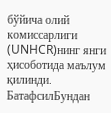бўйича олий комиссарлиги (UNHCR)нинг янги ҳисоботида маълум қилинди.
БатафсилБундан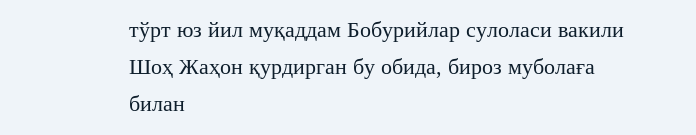тўрт юз йил муқаддам Бобурийлар сулоласи вакили Шоҳ Жаҳон қурдирган бу обида, бироз муболаға билан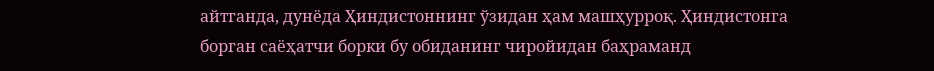айтганда, дунёда Ҳиндистоннинг ўзидан ҳам машҳурроқ. Ҳиндистонга борган саёҳатчи борки бу обиданинг чиройидан баҳраманд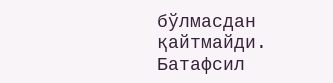бўлмасдан қайтмайди.
Батафсил